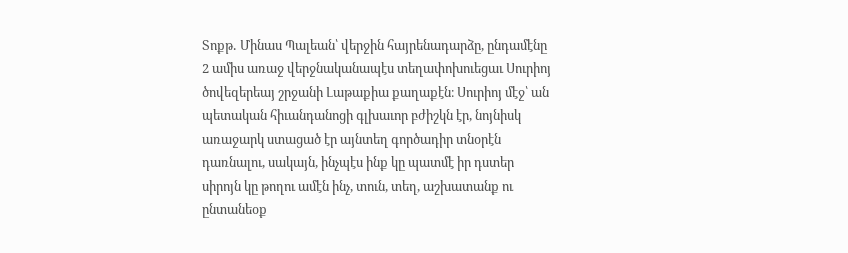Տոքթ․ Մինաս Պալեան՝ վերջին հայրենադարձը, ընդամէնը 2 ամիս առաջ վերջնականապէս տեղափոխուեցաւ Սուրիոյ ծովեզերեայ շրջանի Լաթաքիա քաղաքէն։ Սուրիոյ մէջ՝ ան պետական հիւանդանոցի գլխաւոր բժիշկն էր, նոյնիսկ առաջարկ ստացած էր այնտեղ գործադիր տնօրէն դառնալու, սակայն, ինչպէս ինք կը պատմէ իր դստեր սիրոյն կը թողու ամէն ինչ, տուն, տեղ, աշխատանք ու ընտանեօք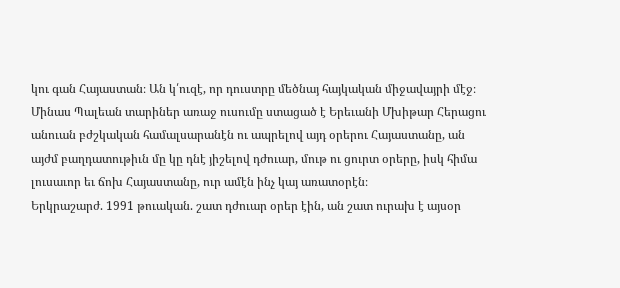կու գան Հայաստան։ Ան կ՛ուզէ, որ դուստրը մեծնայ հայկական միջավայրի մէջ։
Մինաս Պալեան տարիներ առաջ ուսումը ստացած է Երեւանի Մխիթար Հերացու անուան բժշկական համալսարանէն ու ապրելով այդ օրերու Հայաստանը, ան այժմ բաղդատութիւն մը կը դնէ յիշելով դժուար, մութ ու ցուրտ օրերը, իսկ հիմա լուսաւոր եւ ճոխ Հայաստանը, ուր ամէն ինչ կայ առատօրէն։
Երկրաշարժ. 1991 թուական. շատ դժուար օրեր էին, ան շատ ուրախ է այսօր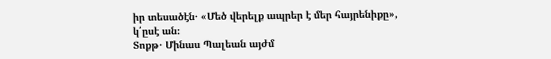իր տեսածէն․ «Մեծ վերելք ապրեր է մեր հայրենիքը», կ՛ըսէ ան։
Տոքթ․ Մինաս Պալեան այժմ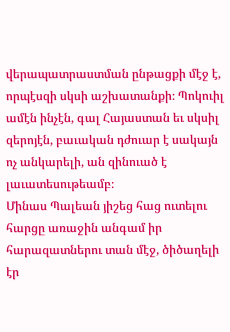վերապատրաստման ընթացքի մէջ է, որպէսզի սկսի աշխատանքի։ Պոկուիլ ամէն ինչէն, գալ Հայաստան եւ սկսիլ զերոյէն, բաւական դժուար է սակայն ոչ անկարելի, ան զինուած է լաւատեսութեամբ։
Մինաս Պալեան յիշեց հաց ուտելու հարցը առաջին անգամ իր հարազատներու տան մէջ, ծիծաղելի էր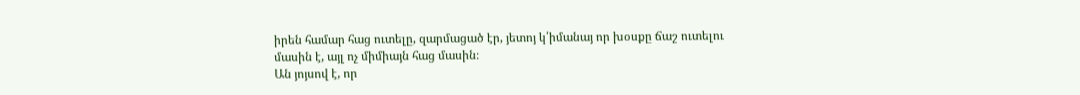իրեն համար հաց ուտելը, զարմացած էր, յետոյ կ՛իմանայ որ խօսքը ճաշ ուտելու մասին է, այլ ոչ միմիայն հաց մասին։
Ան յոյսով է, որ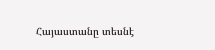Հայաստանը տեսնէ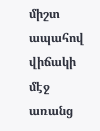միշտ ապահով վիճակի մէջ առանց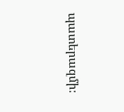պատերազմի։